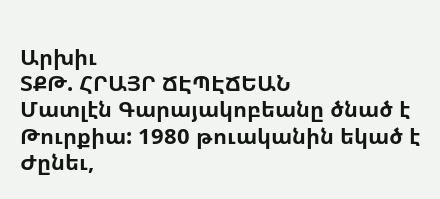Արխիւ
ՏՔԹ. ՀՐԱՅՐ ՃԷՊԷՃԵԱՆ
Մատլէն Գարայակոբեանը ծնած է Թուրքիա: 1980 թուականին եկած է Ժընեւ,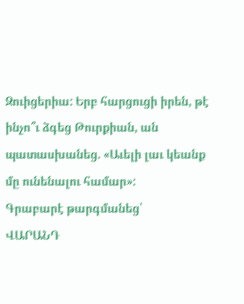Զուիցերիա: Երբ հարցուցի իրեն, թէ ինչո՞ւ ձգեց Թուրքիան, ան պատասխանեց. «Աւելի լաւ կեանք մը ունենալու համար»:
Գրաբարէ թարգմանեց՝
ՎԱՐԱՆԴ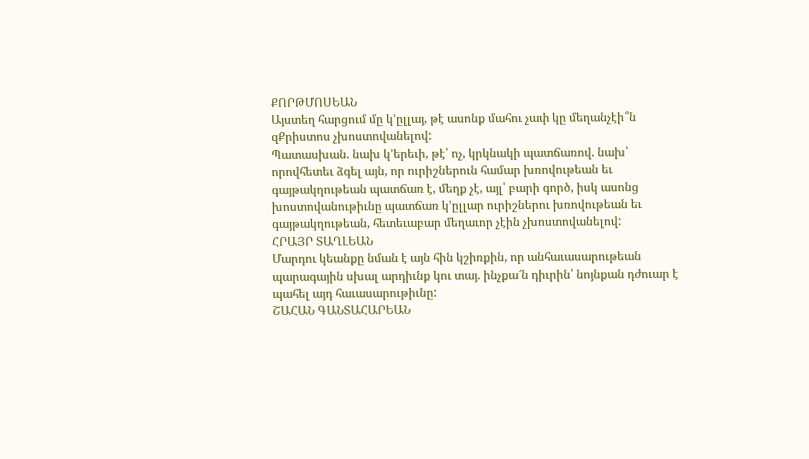ՔՈՐԹՄՈՍԵԱՆ
Այստեղ հարցում մը կ՚ըլլայ, թէ ասոնք մահու չափ կը մեղանչէի՞ն զՔրիստոս չխոստովանելով:
Պատասխան. նախ կ՚երեւի, թէ՝ ոչ, կրկնակի պատճառով. նախ՝ որովհետեւ ձգել այն, որ ուրիշներուն համար խռովութեան եւ գայթակղութեան պատճառ է, մեղք չէ, այլ՝ բարի գործ, իսկ ասոնց խոստովանութիւնը պատճառ կ՚ըլլար ուրիշներու խռովութեան եւ գայթակղութեան, հետեւաբար մեղաւոր չէին չխոստովանելով:
ՀՐԱՅՐ ՏԱՂԼԵԱՆ
Մարդու կեանքը նման է այն հին կշիռքին, որ անհաւասարութեան պարագային սխալ արդիւնք կու տայ. ինչքա՜ն դիւրին՝ նոյնքան դժուար է պահել այդ հաւասարութիւնը:
ՇԱՀԱՆ ԳԱՆՏԱՀԱՐԵԱՆ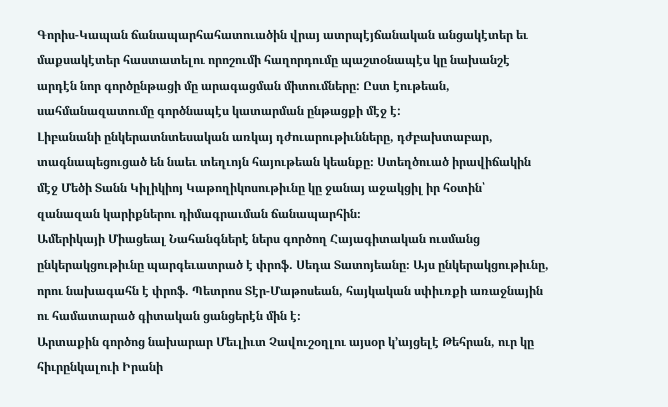Գորիս-Կապան ճանապարհահատուածին վրայ ատրպէյճանական անցակէտեր եւ մաքսակէտեր հաստատելու որոշումի հաղորդումը պաշտօնապէս կը նախանշէ արդէն նոր գործընթացի մը արագացման միտումները: Ըստ էութեան, սահմանազատումը գործնապէս կատարման ընթացքի մէջ է:
Լիբանանի ընկերատնտեսական առկայ դժուարութիւնները, դժբախտաբար, տագնապեցուցած են նաեւ տեղւոյն հայութեան կեանքը։ Ստեղծուած իրավիճակին մէջ Մեծի Տանն Կիլիկիոյ Կաթողիկոսութիւնը կը ջանայ աջակցիլ իր հօտին՝ զանազան կարիքներու դիմագրաւման ճանապարհին։
Ամերիկայի Միացեալ Նահանգներէ ներս գործող Հայագիտական ուսմանց ընկերակցութիւնը պարգեւատրած է փրոֆ. Սեդա Տատոյեանը։ Այս ընկերակցութիւնը, որու նախագահն է փրոֆ. Պետրոս Տէր-Մաթոսեան, հայկական սփիւռքի առաջնային ու համատարած գիտական ցանցերէն մին է։
Արտաքին գործոց նախարար Մեւլիւտ Չավուշօղլու այսօր կ՚այցելէ Թեհրան, ուր կը հիւրընկալուի Իրանի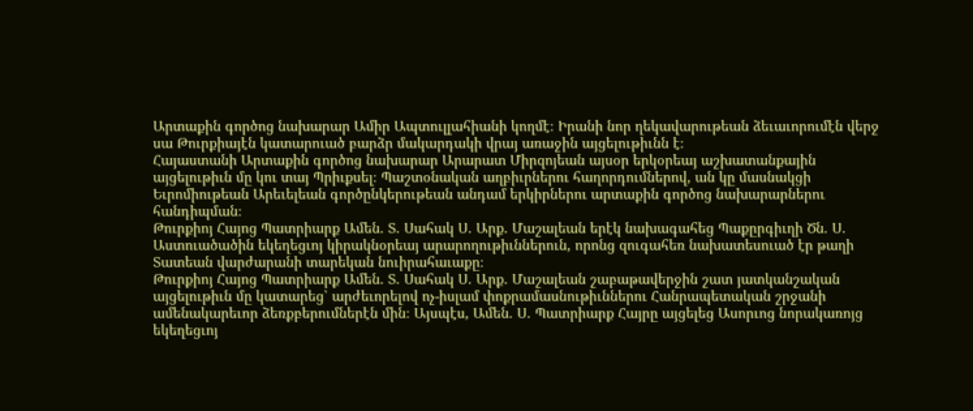Արտաքին գործոց նախարար Ամիր Ապտուլլահիանի կողմէ։ Իրանի նոր ղեկավարութեան ձեւաւորումէն վերջ սա Թուրքիայէն կատարուած բարձր մակարդակի վրայ առաջին այցելութիւնն է։
Հայաստանի Արտաքին գործոց նախարար Արարատ Միրզոյեան այսօր երկօրեայ աշխատանքային այցելութիւն մը կու տայ Պրիւքսել։ Պաշտօնական աղբիւրներու հաղորդումներով, ան կը մասնակցի Եւրոմիութեան Արեւելեան գործընկերութեան անդամ երկիրներու արտաքին գործոց նախարարներու հանդիպման։
Թուրքիոյ Հայոց Պատրիարք Ամեն. Տ. Սահակ Ս. Արք. Մաշալեան երէկ նախագահեց Պաքըրգիւղի Ծն. Ս. Աստուածածին եկեղեցւոյ կիրակնօրեայ արարողութիւններուն, որոնց զուգահեռ նախատեսուած էր թաղի Տատեան վարժարանի տարեկան նուիրահաւաքը։
Թուրքիոյ Հայոց Պատրիարք Ամեն. Տ. Սահակ Ս. Արք. Մաշալեան շաբաթավերջին շատ յատկանշական այցելութիւն մը կատարեց՝ արժեւորելով ոչ-իսլամ փոքրամասնութիւններու Հանրապետական շրջանի ամենակարեւոր ձեռքբերումներէն մին։ Այսպէս, Ամեն. Ս. Պատրիարք Հայրը այցելեց Ասորւոց նորակառոյց եկեղեցւոյ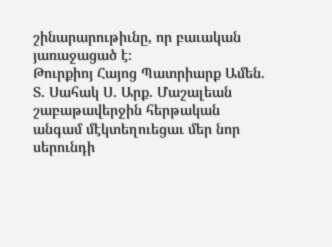շինարարութիւնը, որ բաւական յառաջացած է։
Թուրքիոյ Հայոց Պատրիարք Ամեն. Տ. Սահակ Ս. Արք. Մաշալեան շաբաթավերջին հերթական անգամ մէկտեղուեցաւ մեր նոր սերունդի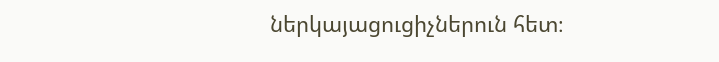ներկայացուցիչներուն հետ։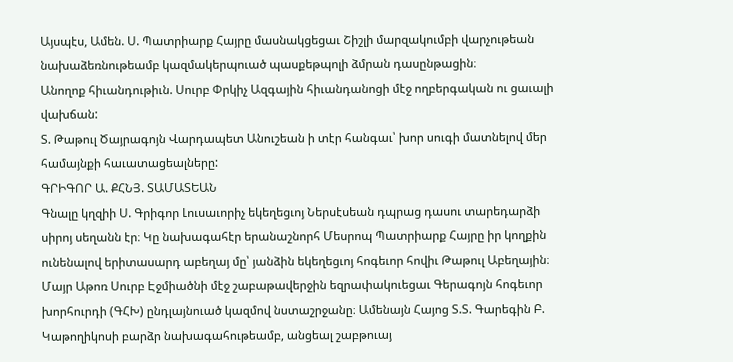Այսպէս, Ամեն. Ս. Պատրիարք Հայրը մասնակցեցաւ Շիշլի մարզակումբի վարչութեան նախաձեռնութեամբ կազմակերպուած պասքեթպոլի ձմրան դասընթացին։
Անողոք հիւանդութիւն. Սուրբ Փրկիչ Ազգային հիւանդանոցի մէջ ողբերգական ու ցաւալի վախճան:
Տ. Թաթուլ Ծայրագոյն Վարդապետ Անուշեան ի տէր հանգաւ՝ խոր սուգի մատնելով մեր համայնքի հաւատացեալները:
ԳՐԻԳՈՐ Ա. ՔՀՆՅ. ՏԱՄԱՏԵԱՆ
Գնալը կղզիի Ս. Գրիգոր Լուսաւորիչ եկեղեցւոյ Ներսէսեան դպրաց դասու տարեդարձի սիրոյ սեղանն էր։ Կը նախագահէր երանաշնորհ Մեսրոպ Պատրիարք Հայրը իր կողքին ունենալով երիտասարդ աբեղայ մը՝ յանձին եկեղեցւոյ հոգեւոր հովիւ Թաթուլ Աբեղային։
Մայր Աթոռ Սուրբ Էջմիածնի մէջ շաբաթավերջին եզրափակուեցաւ Գերագոյն հոգեւոր խորհուրդի (ԳՀԽ) ընդլայնուած կազմով նստաշրջանը։ Ամենայն Հայոց Տ.Տ. Գարեգին Բ. Կաթողիկոսի բարձր նախագահութեամբ, անցեալ շաբթուայ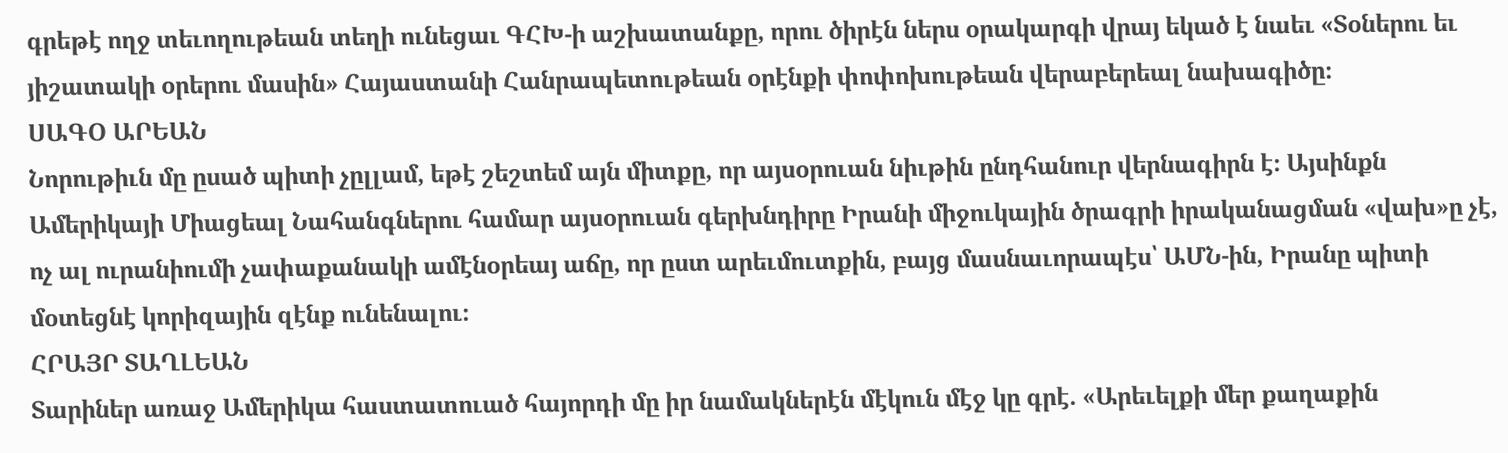գրեթէ ողջ տեւողութեան տեղի ունեցաւ ԳՀԽ-ի աշխատանքը, որու ծիրէն ներս օրակարգի վրայ եկած է նաեւ «Տօներու եւ յիշատակի օրերու մասին» Հայաստանի Հանրապետութեան օրէնքի փոփոխութեան վերաբերեալ նախագիծը։
ՍԱԳՕ ԱՐԵԱՆ
Նորութիւն մը ըսած պիտի չըլլամ, եթէ շեշտեմ այն միտքը, որ այսօրուան նիւթին ընդհանուր վերնագիրն է։ Այսինքն Ամերիկայի Միացեալ Նահանգներու համար այսօրուան գերխնդիրը Իրանի միջուկային ծրագրի իրականացման «վախ»ը չէ, ոչ ալ ուրանիումի չափաքանակի ամէնօրեայ աճը, որ ըստ արեւմուտքին, բայց մասնաւորապէս՝ ԱՄՆ-ին, Իրանը պիտի մօտեցնէ կորիզային զէնք ունենալու։
ՀՐԱՅՐ ՏԱՂԼԵԱՆ
Տարիներ առաջ Ամերիկա հաստատուած հայորդի մը իր նամակներէն մէկուն մէջ կը գրէ. «Արեւելքի մեր քաղաքին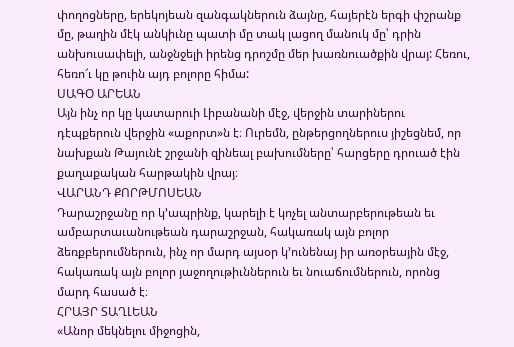փողոցները, երեկոյեան զանգակներուն ձայնը, հայերէն երգի փշրանք մը, թաղին մէկ անկիւնը պատի մը տակ լացող մանուկ մը՝ դրին անխուսափելի, անջնջելի իրենց դրոշմը մեր խառնուածքին վրայ: Հեռու, հեռո՜ւ կը թուին այդ բոլորը հիմա:
ՍԱԳՕ ԱՐԵԱՆ
Այն ինչ որ կը կատարուի Լիբանանի մէջ, վերջին տարիներու դէպքերուն վերջին «աքորտ»ն է։ Ուրեմն, ընթերցողներուս յիշեցնեմ, որ նախքան Թայունէ շրջանի զինեալ բախումները՝ հարցերը դրուած էին քաղաքական հարթակին վրայ։
ՎԱՐԱՆԴ ՔՈՐԹՄՈՍԵԱՆ
Դարաշրջանը որ կ՚ապրինք, կարելի է կոչել անտարբերութեան եւ ամբարտաւանութեան դարաշրջան, հակառակ այն բոլոր ձեռքբերումներուն, ինչ որ մարդ այսօր կ՚ունենայ իր առօրեային մէջ, հակառակ այն բոլոր յաջողութիւններուն եւ նուաճումներուն, որոնց մարդ հասած է։
ՀՐԱՅՐ ՏԱՂԼԵԱՆ
«Անոր մեկնելու միջոցին,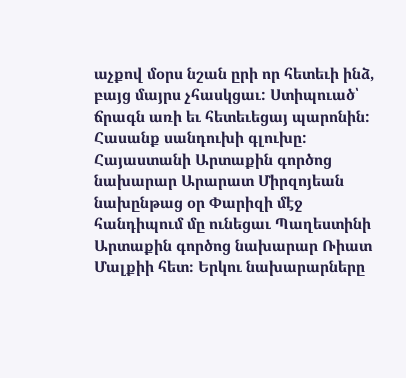աչքով մօրս նշան ըրի որ հետեւի ինձ, բայց մայրս չհասկցաւ: Ստիպուած՝ ճրագն առի եւ հետեւեցայ պարոնին: Հասանք սանդուխի գլուխը:
Հայաստանի Արտաքին գործոց նախարար Արարատ Միրզոյեան նախընթաց օր Փարիզի մէջ հանդիպում մը ունեցաւ Պաղեստինի Արտաքին գործոց նախարար Ռիատ Մալքիի հետ։ Երկու նախարարները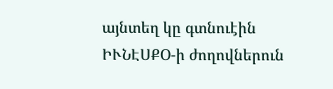այնտեղ կը գտնուէին ԻՒՆԷՍՔՕ-ի ժողովներուն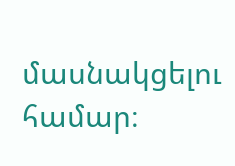մասնակցելու համար։